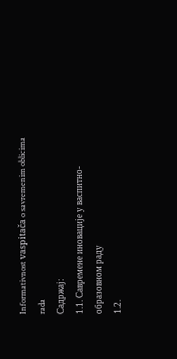Informativnost vaspitača o savremenim oblicima rada
Садржај:
1.1. Савремене иновације у васпитно-образовном раду
1.2.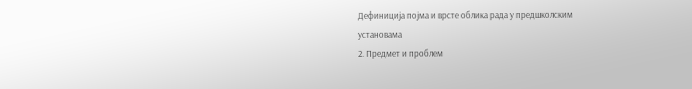Дефиниција појма и врсте облика рада у предшколским
установама
2. Предмет и проблем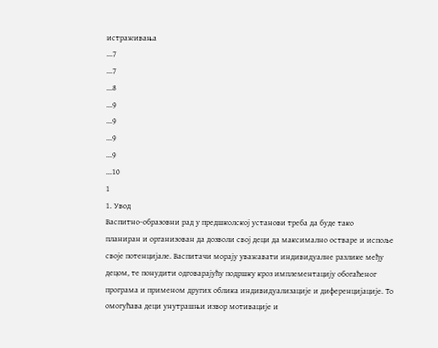истраживања
...7
...7
...8
...9
...9
...9
...9
...10
1
1. Увод
Васпитно-образовни рад у предшколској установи треба да буде тако
планиран и организован да дозволи свој деци да максимално остваре и испоље
своје потенцијале. Васпитачи морају уважавати индивидуалне разлике међу
децом, те понудити одговарајућу подршку кроз имплементацију обогаћеног
програма и применом других облика индивидуализације и диференцијације. То
омогућава деци унутрашњи извор мотивације и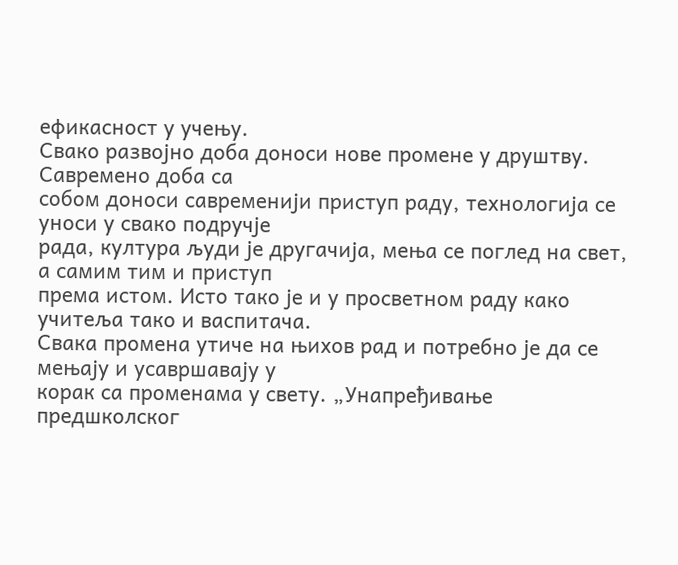ефикасност у учењу.
Свако развојно доба доноси нове промене у друштву. Савремено доба са
собом доноси савременији приступ раду, технологија се уноси у свако подручје
рада, култура људи је другачија, мења се поглед на свет, а самим тим и приступ
према истом. Исто тако је и у просветном раду како учитеља тако и васпитача.
Свака промена утиче на њихов рад и потребно је да се мењају и усавршавају у
корак са променама у свету. „Унапређивање предшколског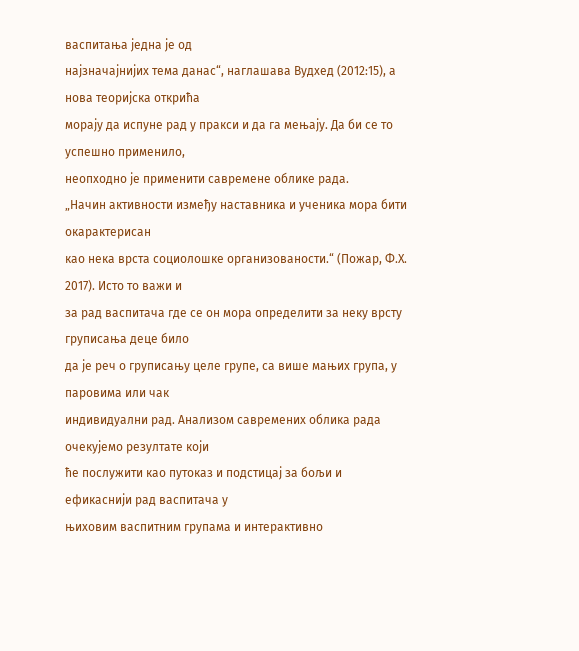васпитања једна је од
најзначајнијих тема данас“, наглашава Вудхед (2012:15), а нова теоријска открића
морају да испуне рад у пракси и да га мењају. Да би се то успешно применило,
неопходно је применити савремене облике рада.
„Начин активности између наставника и ученика мора бити окарактерисан
као нека врста социолошке организованости.“ (Пожар, Ф.Х. 2017). Исто то важи и
за рад васпитача где се он мора определити за неку врсту груписања деце било
да је реч о груписању целе групе, са више мањих група, у паровима или чак
индивидуални рад. Анализом савремених облика рада очекујемо резултате који
ће послужити као путоказ и подстицај за бољи и ефикаснији рад васпитача у
њиховим васпитним групама и интерактивно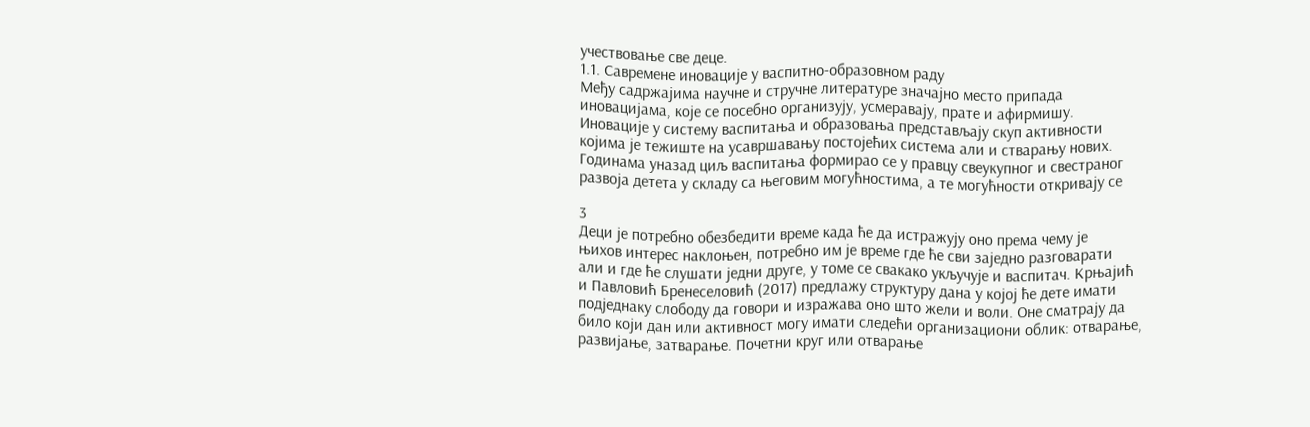учествовање све деце.
1.1. Савремене иновације у васпитно-образовном раду
Међу садржајима научне и стручне литературе значајно место припада
иновацијама, које се посебно организују, усмеравају, прате и афирмишу.
Иновације у систему васпитања и образовања представљају скуп активности
којима је тежиште на усавршавању постојећих система али и стварању нових.
Годинама уназад циљ васпитања формирао се у правцу свеукупног и свестраног
развоја детета у складу са његовим могућностима, а те могућности откривају се

3
Деци је потребно обезбедити време када ће да истражују оно према чему је
њихов интерес наклоњен, потребно им је време где ће сви заједно разговарати
али и где ће слушати једни друге, у томе се свакако укључује и васпитач. Крњајић
и Павловић Бренеселовић (2017) предлажу структуру дана у којој ће дете имати
подједнаку слободу да говори и изражава оно што жели и воли. Оне сматрају да
било који дан или активност могу имати следећи организациони облик: отварање,
развијање, затварање. Почетни круг или отварање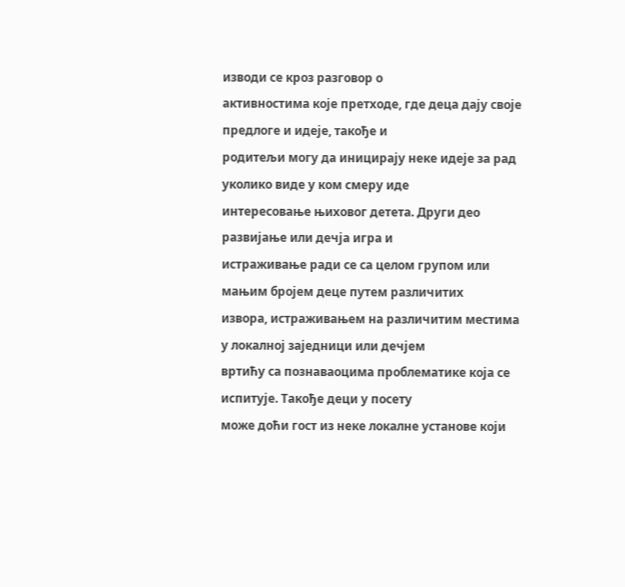изводи се кроз разговор о
активностима које претходе, где деца дају своје предлоге и идеје, такође и
родитељи могу да иницирају неке идеје за рад уколико виде у ком смеру иде
интересовање њиховог детета. Други део развијање или дечја игра и
истраживање ради се са целом групом или мањим бројем деце путем различитих
извора, истраживањем на различитим местима у локалној заједници или дечјем
вртићу са познаваоцима проблематике која се испитује. Такође деци у посету
може доћи гост из неке локалне установе који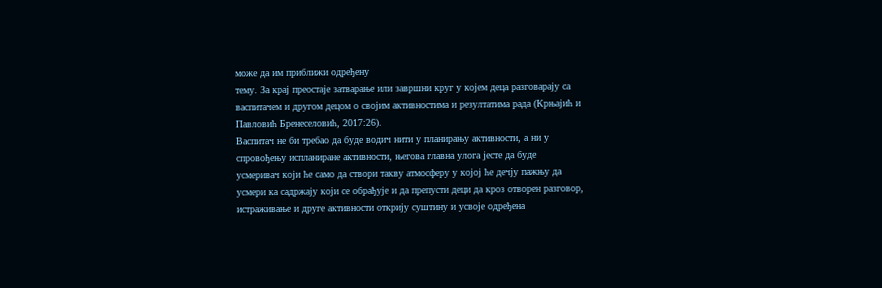може да им приближи одређену
тему. За крај преостаје затварање или завршни круг у којем деца разговарају са
васпитачем и другом децом о својим активностима и резултатима рада (Крњајић и
Павловић Бренеселовић, 2017:26).
Васпитач не би требао да буде водич нити у планирању активности, а ни у
спровођењу испланиране активности, његова главна улога јесте да буде
усмеривач који ће само да створи такву атмосферу у којој ће дечју пажњу да
усмери ка садржају који се обрађује и да препусти деци да кроз отворен разговор,
истраживање и друге активности открију суштину и усвоје одређена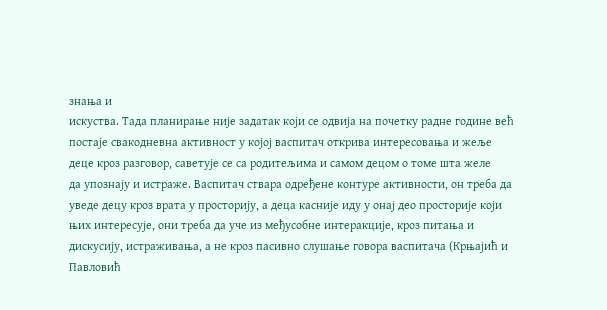знања и
искуства. Тада планирање није задатак који се одвија на почетку радне године већ
постаје свакодневна активност у којој васпитач открива интересовања и жеље
деце кроз разговор, саветује се са родитељима и самом децом о томе шта желе
да упознају и истраже. Васпитач ствара одређене контуре активности, он треба да
уведе децу кроз врата у просторију, а деца касније иду у онај део просторије који
њих интересује, они треба да уче из међусобне интеракције, кроз питања и
дискусију, истраживања, а не кроз пасивно слушање говора васпитача (Крњајић и
Павловић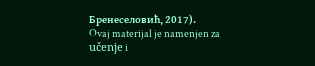Бренеселовић, 2017).
Ovaj materijal je namenjen za učenje i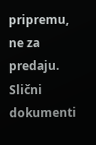pripremu, ne za predaju.
Slični dokumenti